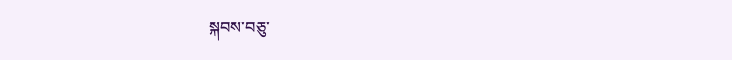སྐབས་བཅུ་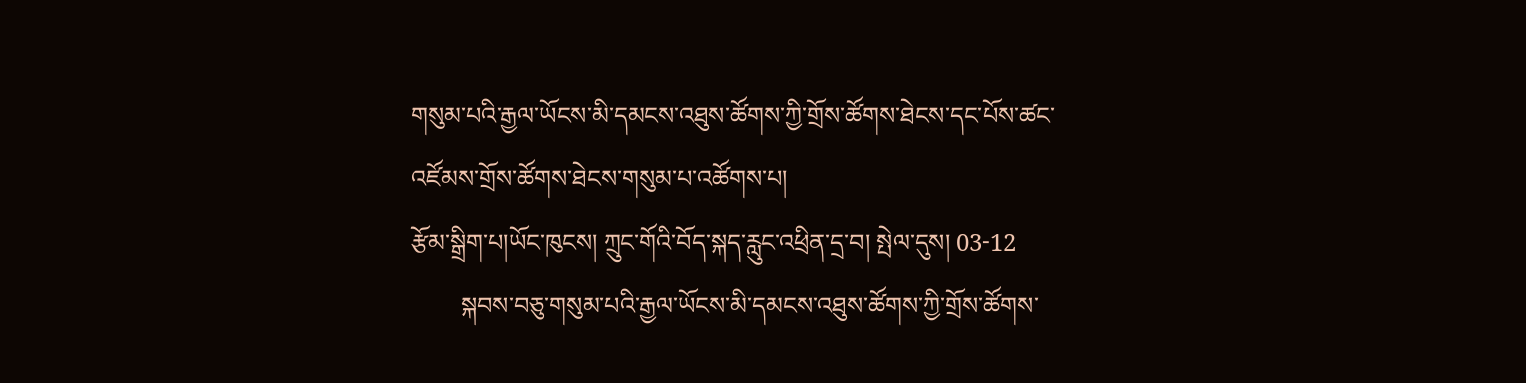གསུམ་པའི་རྒྱལ་ཡོངས་མི་དམངས་འཐུས་ཚོགས་ཀྱི་གྲོས་ཚོགས་ཐེངས་དང་པོས་ཚང་འཛོམས་གྲོས་ཚོགས་ཐེངས་གསུམ་པ་འཚོགས་པ།
རྩོམ་སྒྲིག་པ།ཡོང་ཁུངས། ཀྲུང་གོའི་བོད་སྐད་རླུང་འཕྲིན་དྲ་བ། སྤེལ་དུས། 03-12
        སྐབས་བཅུ་གསུམ་པའི་རྒྱལ་ཡོངས་མི་དམངས་འཐུས་ཚོགས་ཀྱི་གྲོས་ཚོགས་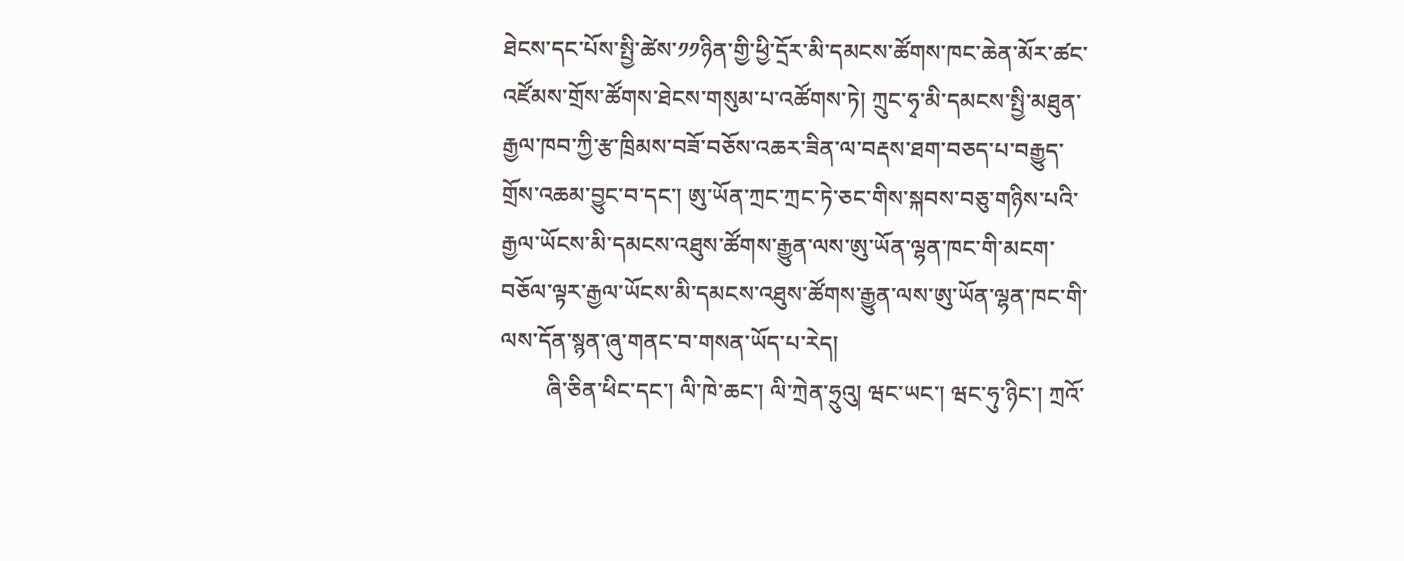ཐེངས་དང་པོས་སྤྱི་ཚེས་༡༡ཉིན་གྱི་ཕྱི་དྲོར་མི་དམངས་ཚོགས་ཁང་ཆེན་མོར་ཚང་འཛོམས་གྲོས་ཚོགས་ཐེངས་གསུམ་པ་འཚོགས་ཏེ། ཀྲུང་ཧྭ་མི་དམངས་སྤྱི་མཐུན་རྒྱལ་ཁབ་ཀྱི་རྩ་ཁྲིམས་བཟོ་བཅོས་འཆར་ཟིན་ལ་བརྡས་ཐག་བཅད་པ་བརྒྱུད་གྲོས་འཆམ་བྱུང་བ་དང་། ཨུ་ཡོན་ཀྲང་ཀྲང་ཏེ་ཅང་གིས་སྐབས་བཅུ་གཉིས་པའི་རྒྱལ་ཡོངས་མི་དམངས་འཐུས་ཚོགས་རྒྱུན་ལས་ཨུ་ཡོན་ལྷན་ཁང་གི་མངག་བཅོལ་ལྟར་རྒྱལ་ཡོངས་མི་དམངས་འཐུས་ཚོགས་རྒྱུན་ལས་ཨུ་ཡོན་ལྷན་ཁང་གི་ལས་དོན་སྙན་ཞུ་གནང་བ་གསན་ཡོད་པ་རེད།
        ཞི་ཅིན་ཕིང་དང་། ལི་ཁེ་ཆང་། ལི་ཀྲེན་ཧྲུའུ། ཝང་ཡང་། ཝང་ཧུ་ཉིང་། ཀྲའོ་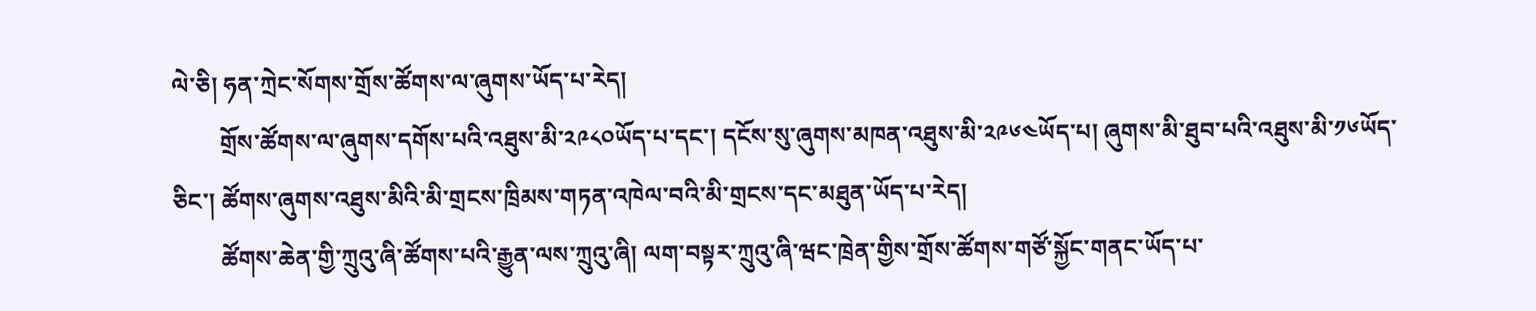ལེ་ཅི། ཧན་ཀྲེང་སོགས་གྲོས་ཚོགས་ལ་ཞུགས་ཡོད་པ་རེད།
        གྲོས་ཚོགས་ལ་ཞུགས་དགོས་པའི་འཐུས་མི་༢༩༨༠ཡོད་པ་དང་། དངོས་སུ་ཞུགས་མཁན་འཐུས་མི་༢༩༦༤ཡོད་པ། ཞུགས་མི་ཐུབ་པའི་འཐུས་མི་༡༦ཡོད་ཅིང་། ཚོགས་ཞུགས་འཐུས་མིའི་མི་གྲངས་ཁྲིམས་གཏན་འཁེལ་བའི་མི་གྲངས་དང་མཐུན་ཡོད་པ་རེད།
        ཚོགས་ཆེན་གྱི་ཀྲུའུ་ཞི་ཚོགས་པའི་རྒྱུན་ལས་ཀྲུའུ་ཞི། ལག་བསྟར་ཀྲུའུ་ཞི་ཝང་ཁྲེན་གྱིས་གྲོས་ཚོགས་གཙོ་སྐྱོང་གནང་ཡོད་པ་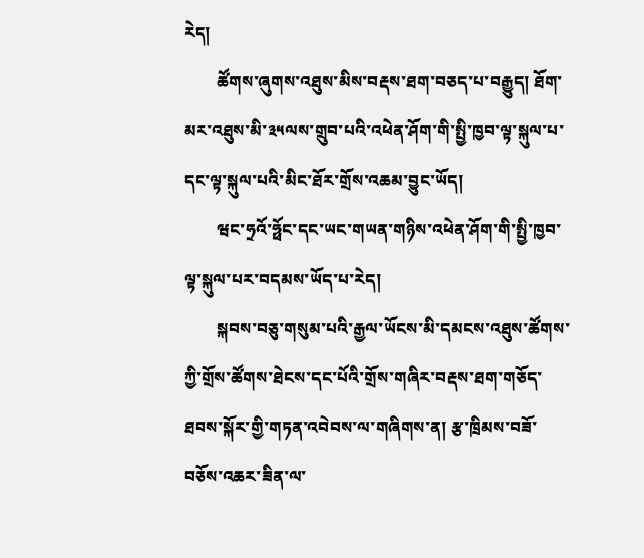རེད།
        ཚོགས་ཞུགས་འཐུས་མིས་བརྡས་ཐག་བཅད་པ་བརྒྱུད། ཐོག་མར་འཐུས་མི་༣༥ལས་གྲུབ་པའི་འཕེན་ཤོག་གི་སྤྱི་ཁྱབ་ལྟ་སྐུལ་པ་དང་ལྟ་སྐུལ་པའི་མིང་ཐོར་གྲོས་འཆམ་བྱུང་ཡོད།
        ཝང་ཧྲའོ་ཧྥོང་དང་ཡང་གཡན་གཉིས་འཕེན་ཤོག་གི་སྤྱི་ཁྱབ་ལྟ་སྐུལ་པར་བདམས་ཡོད་པ་རེད།
        སྐབས་བཅུ་གསུམ་པའི་རྒྱལ་ཡོངས་མི་དམངས་འཐུས་ཚོགས་ཀྱི་གྲོས་ཚོགས་ཐེངས་དང་པོའི་གྲོས་གཞིར་བརྡས་ཐག་གཅོད་ཐབས་སྐོར་གྱི་གཏན་འབེབས་ལ་གཞིགས་ན། རྩ་ཁྲིམས་བཟོ་བཅོས་འཆར་ཟིན་ལ་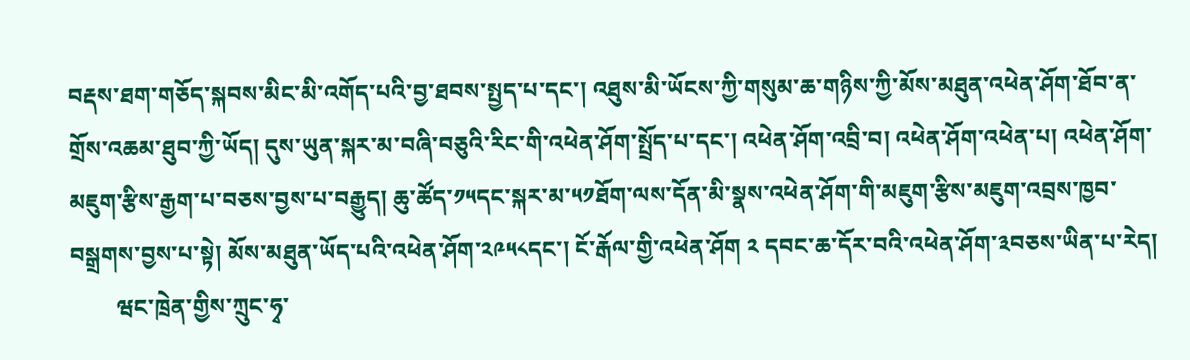བརྡས་ཐག་གཅོད་སྐབས་མིང་མི་འགོད་པའི་བྱ་ཐབས་སྤྱད་པ་དང་། འཐུས་མི་ཡོངས་ཀྱི་གསུམ་ཆ་གཉིས་ཀྱི་མོས་མཐུན་འཕེན་ཤོག་ཐོབ་ན་གྲོས་འཆམ་ཐུབ་ཀྱི་ཡོད། དུས་ཡུན་སྐར་མ་བཞི་བཅུའི་རིང་གི་འཕེན་ཤོག་སྤྲོད་པ་དང་། འཕེན་ཤོག་འབྲི་བ། འཕེན་ཤོག་འཕེན་པ། འཕེན་ཤོག་མཇུག་རྩིས་རྒྱག་པ་བཅས་བྱས་པ་བརྒྱུད། ཆུ་ཚོད་༡༥དང་སྐར་མ་༥༡ཐོག་ལས་དོན་མི་སྣས་འཕེན་ཤོག་གི་མཇུག་རྩིས་མཇུག་འབྲས་ཁྱབ་བསྒྲགས་བྱས་པ་སྟེ། མོས་མཐུན་ཡོད་པའི་འཕེན་ཤོག་༢༩༥༨དང་། ངོ་རྒོལ་གྱི་འཕེན་ཤོག ༢ དབང་ཆ་དོར་བའི་འཕེན་ཤོག་༣བཅས་ཡིན་པ་རེད།
        ཝང་ཁྲེན་གྱིས་ཀྲུང་ཧྭ་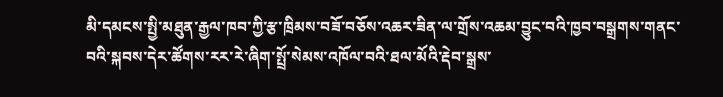མི་དམངས་སྤྱི་མཐུན་རྒྱལ་ཁབ་ཀྱི་རྩ་ཁྲིམས་བཟོ་བཅོས་འཆར་ཟིན་ལ་གྲོས་འཆམ་བྱུང་བའི་ཁྱབ་བསྒྲགས་གནང་བའི་སྐབས་དེར་ཚོགས་རར་རེ་ཞིག་སྤྲོ་སེམས་འཁོལ་བའི་ཐལ་མོའི་རྡེབ་སྒྲས་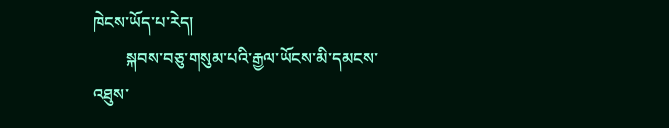ཁེངས་ཡོད་པ་རེད།
        སྐབས་བཅུ་གསུམ་པའི་རྒྱལ་ཡོངས་མི་དམངས་འཐུས་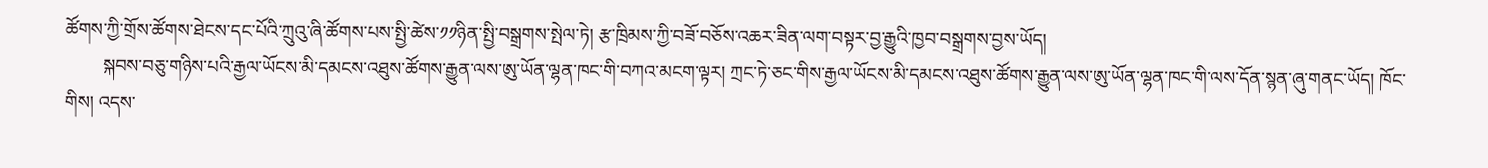ཚོགས་ཀྱི་གྲོས་ཚོགས་ཐེངས་དང་པོའི་ཀྲུའུ་ཞི་ཚོགས་པས་སྤྱི་ཚེས་༡༡ཉིན་སྤྱི་བསྒྲགས་སྤེལ་ཏེ། རྩ་ཁྲིམས་ཀྱི་བཟོ་བཅོས་འཆར་ཟིན་ལག་བསྟར་བྱ་རྒྱུའི་ཁྱབ་བསྒྲགས་བྱས་ཡོད།
        སྐབས་བཅུ་གཉིས་པའི་རྒྱལ་ཡོངས་མི་དམངས་འཐུས་ཚོགས་རྒྱུན་ལས་ཨུ་ཡོན་ལྷན་ཁང་གི་བཀའ་མངག་ལྟར། ཀྲང་ཏེ་ཅང་གིས་རྒྱལ་ཡོངས་མི་དམངས་འཐུས་ཚོགས་རྒྱུན་ལས་ཨུ་ཡོན་ལྷན་ཁང་གི་ལས་དོན་སྙན་ཞུ་གནང་ཡོད། ཁོང་གིས། འདས་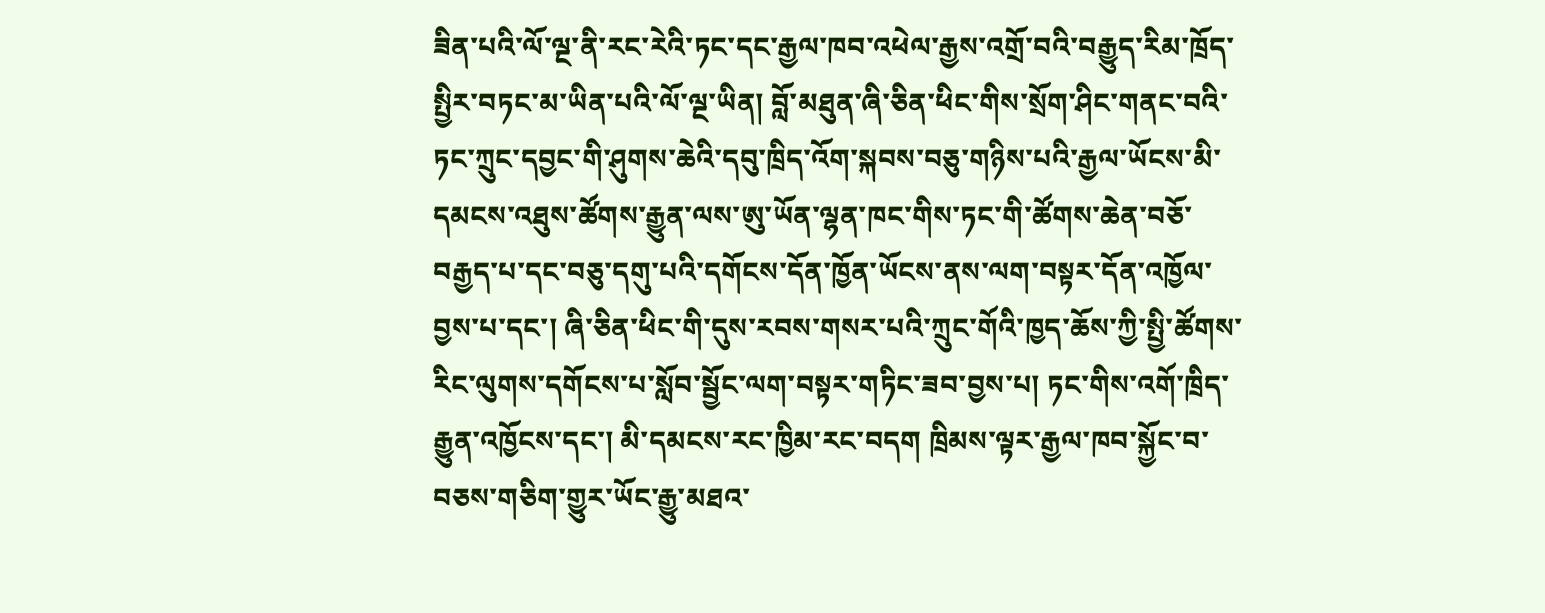ཟིན་པའི་ལོ་ལྔ་ནི་རང་རེའི་ཏང་དང་རྒྱལ་ཁབ་འཕེལ་རྒྱས་འགྲོ་བའི་བརྒྱུད་རིམ་ཁྲོད་སྤྱིར་བཏང་མ་ཡིན་པའི་ལོ་ལྔ་ཡིན། བློ་མཐུན་ཞི་ཅིན་ཕིང་གིས་སྲོག་ཤིང་གནང་བའི་ཏང་ཀྲུང་དབྱང་གི་ཤུགས་ཆེའི་དབུ་ཁྲིད་འོག་སྐབས་བཅུ་གཉིས་པའི་རྒྱལ་ཡོངས་མི་དམངས་འཐུས་ཚོགས་རྒྱུན་ལས་ཨུ་ཡོན་ལྷན་ཁང་གིས་ཏང་གི་ཚོགས་ཆེན་བཅོ་བརྒྱད་པ་དང་བཅུ་དགུ་པའི་དགོངས་དོན་ཁྱོན་ཡོངས་ནས་ལག་བསྟར་དོན་འཁྱོལ་བྱས་པ་དང་། ཞི་ཅིན་ཕིང་གི་དུས་རབས་གསར་པའི་ཀྲུང་གོའི་ཁྱད་ཆོས་ཀྱི་སྤྱི་ཚོགས་རིང་ལུགས་དགོངས་པ་སློབ་སྦྱོང་ལག་བསྟར་གཏིང་ཟབ་བྱས་པ། ཏང་གིས་འགོ་ཁྲིད་རྒྱུན་འཁྱོངས་དང་། མི་དམངས་རང་ཁྱིམ་རང་བདག ཁྲིམས་ལྟར་རྒྱལ་ཁབ་སྐྱོང་བ་བཅས་གཅིག་གྱུར་ཡོང་རྒྱུ་མཐའ་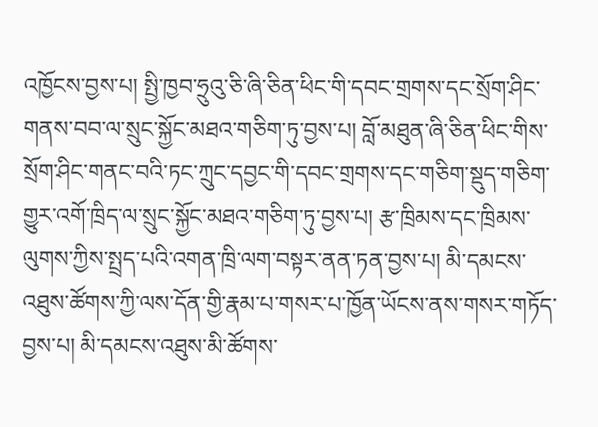འཁྱོངས་བྱས་པ། སྤྱི་ཁྱབ་ཧྲུའུ་ཅི་ཞི་ཅིན་ཕིང་གི་དབང་གྲགས་དང་སྲོག་ཤིང་གནས་བབ་ལ་སྲུང་སྐྱོང་མཐའ་གཅིག་ཏུ་བྱས་པ། བློ་མཐུན་ཞི་ཅིན་ཕིང་གིས་སྲོག་ཤིང་གནང་བའི་ཏང་ཀྲུང་དབྱང་གི་དབང་གྲགས་དང་གཅིག་སྡུད་གཅིག་གྱུར་འགོ་ཁྲིད་ལ་སྲུང་སྐྱོང་མཐའ་གཅིག་ཏུ་བྱས་པ། རྩ་ཁྲིམས་དང་ཁྲིམས་ལུགས་ཀྱིས་སྤྲད་པའི་འགན་ཁྲི་ལག་བསྟར་ནན་ཏན་བྱས་པ། མི་དམངས་འཐུས་ཚོགས་ཀྱི་ལས་དོན་གྱི་རྣམ་པ་གསར་པ་ཁྱོན་ཡོངས་ནས་གསར་གཏོད་བྱས་པ། མི་དམངས་འཐུས་མི་ཚོགས་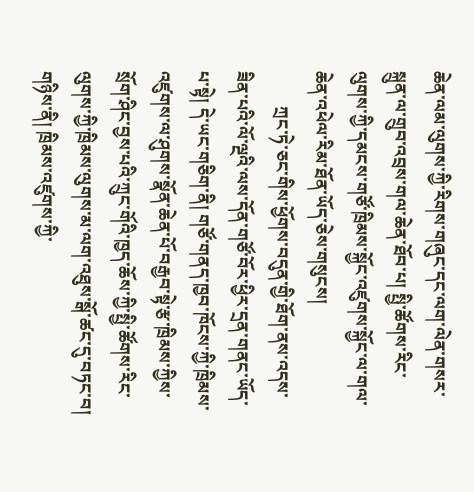ཆེན་ལམ་ལུགས་ཀྱི་རིགས་གཞུང་དང་ལག་ལེན་གསར་སྐྲུན་ལ་གྲུབ་འབྲས་གལ་ཆེན་ཐོབ་པ། སྤྱི་ཚོགས་རིང་ལུགས་ཀྱི་དམངས་གཙོ་ཁྲིམས་སྐྱོང་འཛུགས་སྐྱོང་ལ་གལ་ཆེན་འཕེལ་རིམ་ཐོན་ཡོད་ཅེས་གསུངས།
        ཀྲང་ཏེ་ཅང་གིས་ཕྱོགས་བདུན་གྱི་ཐོག་ནས་འདས་ཟིན་པའི་ལོ་ལྔའི་ལས་དོན་གཙོ་བོར་ཕྱིར་དྲན་གནང་ཡོད་པ་སྟེ། དེ་ཡང་གཅིག་ནི། གཙོ་གནད་ཁྱབ་ཁོངས་ཀྱི་ཁྲིམས་འཛུགས་ལ་ཤུགས་སྣོན་ཆེན་པོ་བརྒྱབ་སྟེ་རྩ་ཁྲིམས་ཀྱིས་སྲོག་ཤིང་བྱས་པའི་ཀྲུང་གོའི་ཁྱད་ཆོས་ཀྱི་སྤྱི་ཚོགས་རིང་ལུགས་ཀྱི་ཁྲིམས་ལུགས་མ་ལག་འཐུས་སྒོ་ཚང་དུ་བཏང་བ། གཉིས་ནི། ཁྲིམས་འཛུགས་ཀྱི་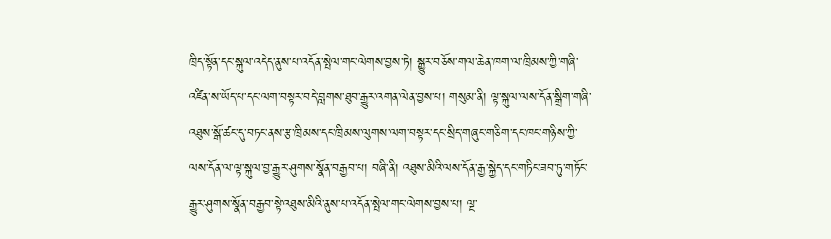ཁྲིད་སྟོན་དང་སྐུལ་འདེད་ནུས་པ་འདོན་སྤེལ་གང་ལེགས་བྱས་ཏེ། སྒྱུར་བཅོས་གལ་ཆེན་ཁག་ལ་ཁྲིམས་ཀྱི་གཞི་འཛིན་ས་ཡོད་པ་དང་ལག་བསྟར་བདེ་བླགས་ཐུབ་རྒྱུར་འགན་ལེན་བྱས་པ། གསུམ་ནི། ལྟ་སྐུལ་ལས་དོན་སྒྲིག་གཞི་འཐུས་སྒོ་ཚང་དུ་བཏང་ནས་རྩ་ཁྲིམས་དང་ཁྲིམས་ལུགས་ལག་བསྟར་དང་སྲིད་གཞུང་གཅིག་དང་ཁང་གཉིས་ཀྱི་ལས་དོན་ལ་ལྟ་སྐུལ་བྱ་རྒྱུར་ཤུགས་སྣོན་བརྒྱབ་པ། བཞི་ནི། འཐུས་མིའི་ལས་དོན་རྒྱ་སྐྱེད་དང་གཏིང་ཟབ་ཏུ་གཏོང་རྒྱུར་ཤུགས་སྣོན་བརྒྱབ་སྟེ་འཐུས་མིའི་ནུས་པ་འདོན་སྤེལ་གང་ལེགས་བྱས་པ། ལྔ་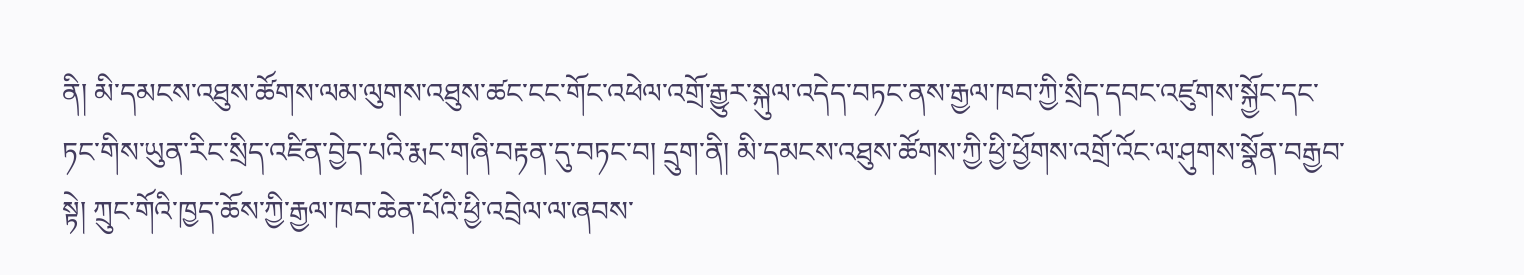ནི། མི་དམངས་འཐུས་ཚོགས་ལམ་ལུགས་འཐུས་ཚང་ངང་གོང་འཕེལ་འགྲོ་རྒྱུར་སྐུལ་འདེད་བཏང་ནས་རྒྱལ་ཁབ་ཀྱི་སྲིད་དབང་འཛུགས་སྐྱོང་དང་ཏང་གིས་ཡུན་རིང་སྲིད་འཛིན་བྱེད་པའི་རྨང་གཞི་བརྟན་དུ་བཏང་བ། དྲུག་ནི། མི་དམངས་འཐུས་ཚོགས་ཀྱི་ཕྱི་ཕྱོགས་འགྲོ་འོང་ལ་ཤུགས་སྣོན་བརྒྱབ་སྟེ། ཀྲུང་གོའི་ཁྱད་ཆོས་ཀྱི་རྒྱལ་ཁབ་ཆེན་པོའི་ཕྱི་འབྲེལ་ལ་ཞབས་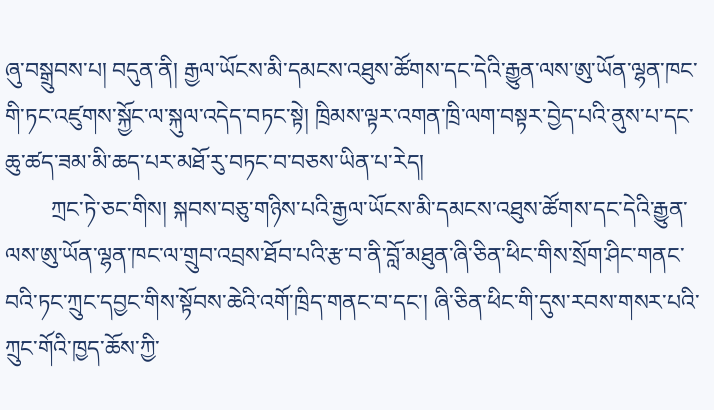ཞུ་བསྒྲུབས་པ། བདུན་ནི། རྒྱལ་ཡོངས་མི་དམངས་འཐུས་ཚོགས་དང་དེའི་རྒྱུན་ལས་ཨུ་ཡོན་ལྷན་ཁང་གི་ཏང་འཛུགས་སྐྱོང་ལ་སྐུལ་འདེད་བཏང་སྟེ། ཁྲིམས་ལྟར་འགན་ཁྲི་ལག་བསྟར་བྱེད་པའི་ནུས་པ་དང་ཆུ་ཚད་ཟམ་མི་ཆད་པར་མཐོ་རུ་བཏང་བ་བཅས་ཡིན་པ་རེད།
        ཀྲང་ཏེ་ཅང་གིས། སྐབས་བཅུ་གཉིས་པའི་རྒྱལ་ཡོངས་མི་དམངས་འཐུས་ཚོགས་དང་དེའི་རྒྱུན་ལས་ཨུ་ཡོན་ལྷན་ཁང་ལ་གྲུབ་འབྲས་ཐོབ་པའི་རྩ་བ་ནི་བློ་མཐུན་ཞི་ཅིན་ཕིང་གིས་སྲོག་ཤིང་གནང་བའི་ཏང་ཀྲུང་དབྱང་གིས་སྟོབས་ཆེའི་འགོ་ཁྲིད་གནང་བ་དང་། ཞི་ཅིན་ཕིང་གི་དུས་རབས་གསར་པའི་ཀྲུང་གོའི་ཁྱད་ཆོས་ཀྱི་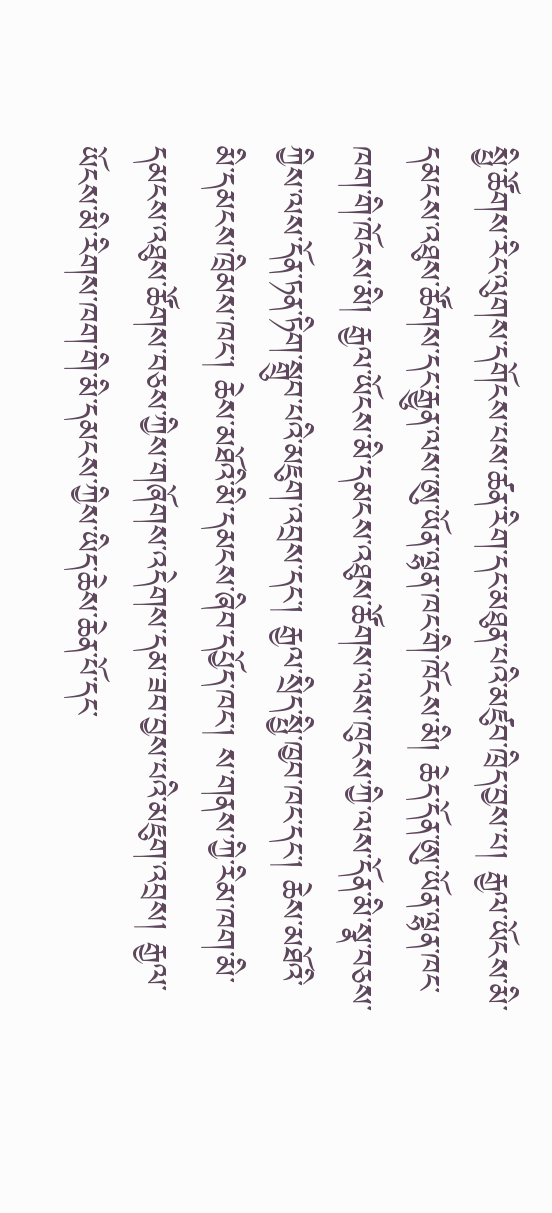སྤྱི་ཚོགས་རིང་ལུགས་དགོངས་པས་ཚན་རིག་དང་མཐུན་པའི་མཛུབ་ཁྲིད་བྱས་པ། རྒྱལ་ཡོངས་མི་དམངས་འཐུས་ཚོགས་དང་རྒྱུན་ལས་ཨུ་ཡོན་ལྷན་ཁང་གི་ཁོངས་མི། ཆེད་དོན་ཨུ་ཡོན་ལྷན་ཁང་ཁག་གི་ཁོངས་མི། རྒྱལ་ཡོངས་མི་དམངས་འཐུས་ཚོགས་ལས་ཁུངས་ཀྱི་ལས་དོན་མི་སྣ་བཅས་ཀྱིས་ལས་དོན་ཏན་ཏིག་སྒྲུབ་པའི་མཇུག་འབྲས་དང་། རྒྱལ་སྲིད་སྤྱི་ཁྱབ་ཁང་དང་། ཆེས་མཐོའི་མི་དམངས་ཁྲིམས་ཁང་། ཆེས་མཐོའི་མི་དམངས་ཞིབ་དཔྱོད་ཁང་། ས་གནས་ཀྱི་རིམ་ཁག་མི་དམངས་འཐུས་ཚོགས་བཅས་ཀྱིས་གཞོགས་འདེགས་དམ་ཟབ་བྱས་པའི་མཇུག་འབྲས། རྒྱལ་ཡོངས་མི་རིགས་ཁག་གི་མི་དམངས་ཀྱིས་ཡིད་ཆེས་ཆེན་པོ་དང་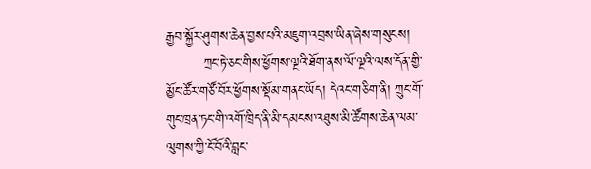རྒྱབ་སྐྱོར་ཤུགས་ཆེན་བྱས་པའི་མཇུག་འབྲས་ཡིན་ཞེས་གསུངས།
        ཀྲང་ཏེ་ཅང་གིས་ཕྱོགས་ལྔའི་ཐོག་ནས་ལོ་ལྔའི་ལས་དོན་གྱི་མྱོང་ཚོར་གཙོ་བོར་ཕྱོགས་སྡོམ་གནང་ཡོད། དེའང་གཅིག་ནི། ཀྲུང་གོ་གུང་ཁྲན་ཏང་གི་འགོ་ཁྲིད་ནི་མི་དམངས་འཐུས་མི་ཚོགས་ཆེན་ལམ་ལུགས་ཀྱི་ངོ་བོའི་བླང་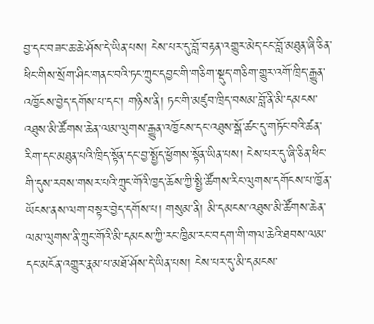བྱ་དང་བཟང་ཆ་ཆེ་ཤོས་དེ་ཡིན་པས། ངེས་པར་དུ་བློ་བརྟན་འགྱུར་མེད་ངང་བློ་མཐུན་ཞི་ཅིན་ཕིང་གིས་སྲོག་ཤིང་གནང་བའི་ཏང་ཀྲུང་དབྱང་གི་གཅིག་སྡུད་གཅིག་གྱུར་འགོ་ཁྲིད་རྒྱུན་འཁྱོངས་བྱེད་དགོས་པ་དང་། གཉིས་ནི། ཏང་གི་མཛུབ་ཁྲིད་བསམ་བློ་ནི་མི་དམངས་འཐུས་མི་ཚོགས་ཆེན་ལམ་ལུགས་རྒྱུན་འཁྱོངས་དང་འཐུས་སྒོ་ཚང་དུ་གཏོང་བའི་ཚན་རིག་དང་མཐུན་པའི་ཁྲིད་སྟོན་དང་བྱ་སྤྱོད་ཕྱོགས་སྟོན་ཡིན་པས། ངེས་པར་དུ་ཞི་ཅིན་ཕིང་གི་དུས་རབས་གསར་པའི་ཀྲུང་གོའི་ཁྱད་ཆོས་ཀྱི་སྤྱི་ཚོགས་རིང་ལུགས་དགོངས་པ་ཁྱོན་ཡོངས་ནས་ལག་བསྟར་བྱེད་དགོས་པ། གསུམ་ནི། མི་དམངས་འཐུས་མི་ཚོགས་ཆེན་ལམ་ལུགས་ནི་ཀྲུང་གོའི་མི་དམངས་ཀྱི་རང་ཁྱིམ་རང་བདག་གི་གལ་ཆེའི་ཐབས་ལམ་དང་མངོན་འགྱུར་རྣམ་པ་མཐོ་ཤོས་དེ་ཡིན་པས། ངེས་པར་དུ་མི་དམངས་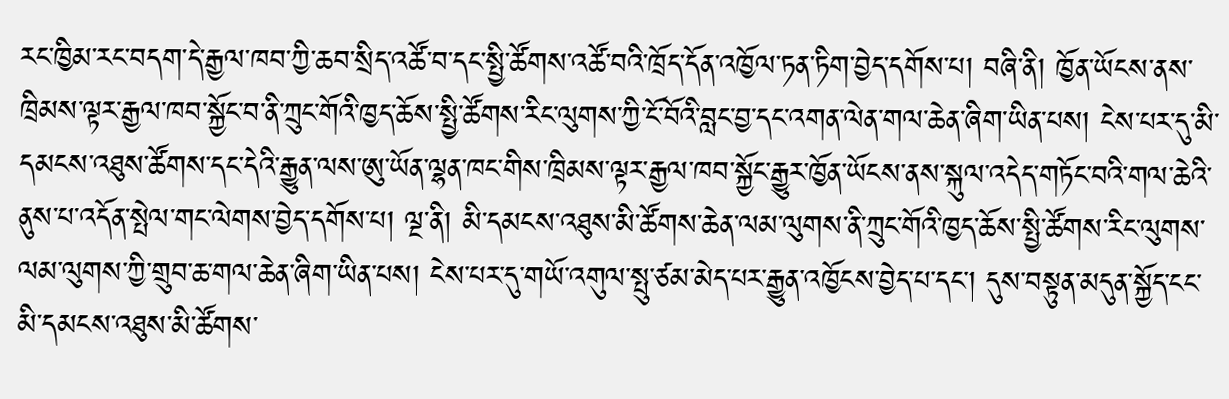རང་ཁྱིམ་རང་བདག་དེ་རྒྱལ་ཁབ་ཀྱི་ཆབ་སྲིད་འཚོ་བ་དང་སྤྱི་ཚོགས་འཚོ་བའི་ཁྲོད་དོན་འཁྱོལ་ཏན་ཏིག་བྱེད་དགོས་པ། བཞི་ནི། ཁྱོན་ཡོངས་ནས་ཁྲིམས་ལྟར་རྒྱལ་ཁབ་སྐྱོང་བ་ནི་ཀྲུང་གོའི་ཁྱད་ཆོས་སྤྱི་ཚོགས་རིང་ལུགས་ཀྱི་ངོ་བོའི་བླང་བྱ་དང་འགན་ལེན་གལ་ཆེན་ཞིག་ཡིན་པས། ངེས་པར་དུ་མི་དམངས་འཐུས་ཚོགས་དང་དེའི་རྒྱུན་ལས་ཨུ་ཡོན་ལྷན་ཁང་གིས་ཁྲིམས་ལྟར་རྒྱལ་ཁབ་སྐྱོང་རྒྱུར་ཁྱོན་ཡོངས་ནས་སྐུལ་འདེད་གཏོང་བའི་གལ་ཆེའི་ནུས་པ་འདོན་སྤེལ་གང་ལེགས་བྱེད་དགོས་པ། ལྔ་ནི། མི་དམངས་འཐུས་མི་ཚོགས་ཆེན་ལམ་ལུགས་ནི་ཀྲུང་གོའི་ཁྱད་ཆོས་སྤྱི་ཚོགས་རིང་ལུགས་ལམ་ལུགས་ཀྱི་གྲུབ་ཆ་གལ་ཆེན་ཞིག་ཡིན་པས། ངེས་པར་དུ་གཡོ་འགུལ་སྤུ་ཙམ་མེད་པར་རྒྱུན་འཁྱོངས་བྱེད་པ་དང་། དུས་བསྟུན་མདུན་སྐྱོད་ངང་མི་དམངས་འཐུས་མི་ཚོགས་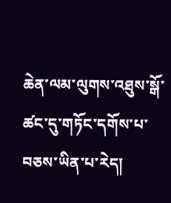ཆེན་ལམ་ལུགས་འཐུས་སྒོ་ཚང་དུ་གཏོང་དགོས་པ་བཅས་ཡིན་པ་རེད།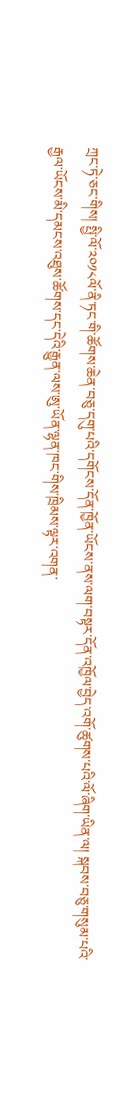ཀྲང་ཏེ་ཅང་གིས། སྤྱི་ལོ་༢༠༡༨ལོ་ནི་ཏང་གི་ཚོགས་ཆེན་བཅུ་དགུ་པའི་དགོངས་དོན་ཁྱོན་ཡོངས་ནས་ལག་བསྟར་དོན་འཁྱོལ་བྱེད་འགོ་ཚུགས་པའི་ལོ་ཞིག་ཡིན་ལ། སྐབས་བཅུ་གསུམ་པའི་རྒྱལ་ཡོངས་མི་དམངས་འཐུས་ཚོགས་དང་དེའི་རྒྱུན་ལས་ཨུ་ཡོན་ལྷན་ཁང་གིས་ཁྲིམས་ལྟར་འགན་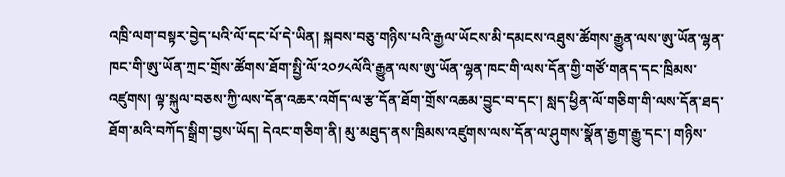འཁྲི་ལག་བསྟར་བྱེད་པའི་ལོ་དང་པོ་དེ་ཡིན། སྐབས་བཅུ་གཉིས་པའི་རྒྱལ་ཡོངས་མི་དམངས་འཐུས་ཚོགས་རྒྱུན་ལས་ཨུ་ཡོན་ལྷན་ཁང་གི་ཨུ་ཡོན་ཀྲང་གྲོས་ཚོགས་ཐོག་སྤྱི་ལོ་༢༠༡༨ལོའི་རྒྱུན་ལས་ཨུ་ཡོན་ལྷན་ཁང་གི་ལས་དོན་གྱི་གཙོ་གནད་དང་ཁྲིམས་འཛུགས། ལྟ་སྐུལ་བཅས་ཀྱི་ལས་དོན་འཆར་འགོད་ལ་རྩ་དོན་ཐོག་གྲོས་འཆམ་བྱུང་བ་དང་། སླད་ཕྱིན་ལོ་གཅིག་གི་ལས་དོན་ཐད་ཐོག་མའི་བཀོད་སྒྲིག་བྱས་ཡོད། དེའང་གཅིག་ནི། མུ་མཐུད་ནས་ཁྲིམས་འཛུགས་ལས་དོན་ལ་ཤུགས་སྣོན་རྒྱག་རྒྱུ་དང་། གཉིས་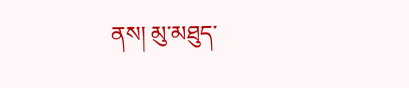ནས། མུ་མཐུད་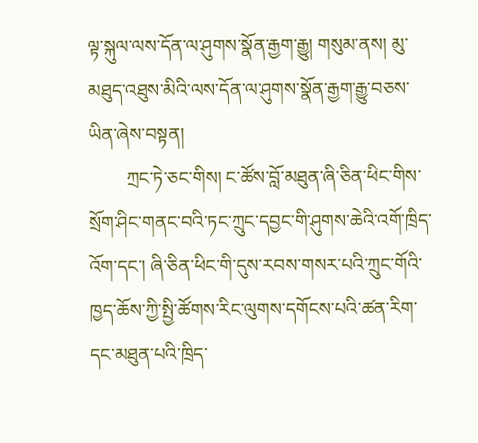ལྟ་སྐུལ་ལས་དོན་ལ་ཤུགས་སྣོན་རྒྱག་རྒྱུ། གསུམ་ནས། མུ་མཐུད་འཐུས་མིའི་ལས་དོན་ལ་ཤུགས་སྣོན་རྒྱག་རྒྱུ་བཅས་ཡིན་ཞེས་བསྟན།
        ཀྲང་ཏེ་ཅང་གིས། ང་ཚོས་བློ་མཐུན་ཞི་ཅིན་ཕིང་གིས་སྲོག་ཤིང་གནང་བའི་ཏང་ཀྲུང་དབྱང་གི་ཤུགས་ཆེའི་འགོ་ཁྲིད་འོག་དང་། ཞི་ཅིན་ཕིང་གི་དུས་རབས་གསར་པའི་ཀྲུང་གོའི་ཁྱད་ཆོས་ཀྱི་སྤྱི་ཚོགས་རིང་ལུགས་དགོངས་པའི་ཚན་རིག་དང་མཐུན་པའི་ཁྲིད་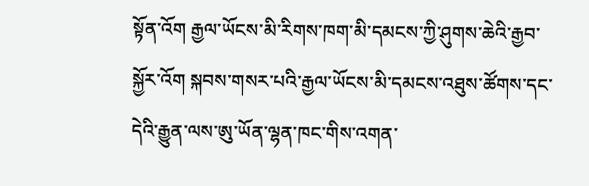སྟོན་འོག རྒྱལ་ཡོངས་མི་རིགས་ཁག་མི་དམངས་ཀྱི་ཤུགས་ཆེའི་རྒྱབ་སྐྱོར་འོག སྐབས་གསར་པའི་རྒྱལ་ཡོངས་མི་དམངས་འཐུས་ཚོགས་དང་དེའི་རྒྱུན་ལས་ཨུ་ཡོན་ལྷན་ཁང་གིས་འགན་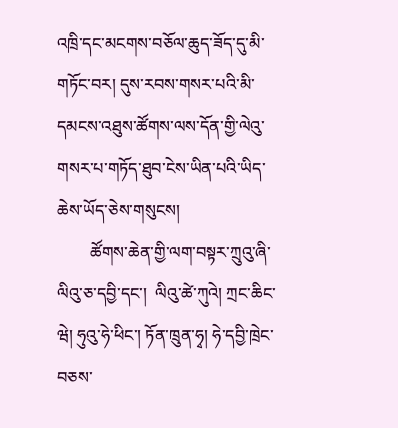འཁྲི་དང་མངགས་བཅོལ་ཆུད་ཟོད་དུ་མི་གཏོང་བར། དུས་རབས་གསར་པའི་མི་དམངས་འཐུས་ཚོགས་ལས་དོན་གྱི་ལེའུ་གསར་པ་གཏོད་ཐུབ་ངེས་ཡིན་པའི་ཡིད་ཆེས་ཡོད་ཅེས་གསུངས།
        ཚོགས་ཆེན་གྱི་ལག་བསྟར་ཀྲུའུ་ཞི་ལིའུ་ཅ་དབྱི་དང་།  ལིའུ་ཚེ་ཀུའེ། ཀྲང་ཆིང་ཝེ། ཧུའུ་ཧེ་ཕིང་། ཏོན་ཁྲུན་ཧྭ། ཧེ་དབྱི་ཁྲེང་བཅས་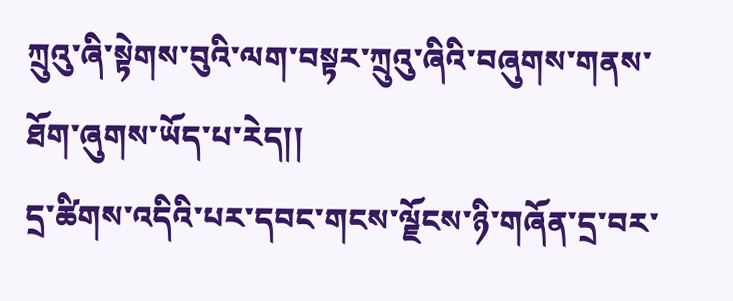ཀྲུའུ་ཞི་སྟེགས་བུའི་ལག་བསྟར་ཀྲུའུ་ཞིའི་བཞུགས་གནས་ཐོག་ཞུགས་ཡོད་པ་རེད།།
དྲ་ཚིགས་འདིའི་པར་དབང་གངས་ལྗོངས་ཉི་གཞོན་དྲ་བར་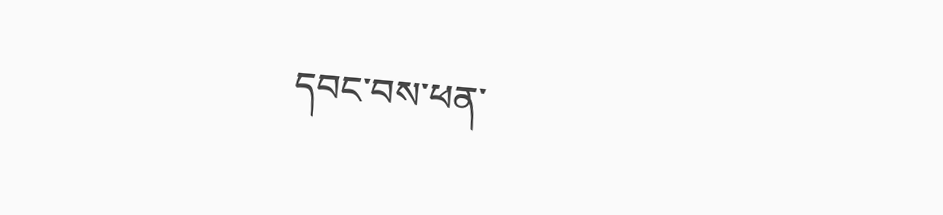དབང་བས་ཕན་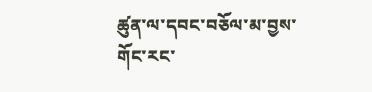ཚུན་ལ་དབང་བཅོལ་མ་བྱས་གོང་རང་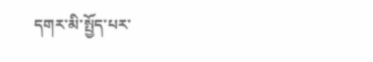དགར་མི་སྤྱོད་པར་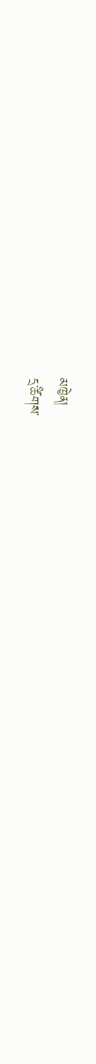མཁྱེན།
དྲ་ཚིགས་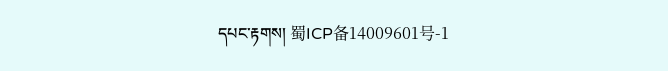དཔང་རྟགས། 蜀ICP备14009601号-1